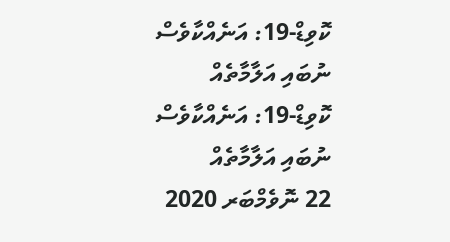ކޮވިޑް-19: އަނެއްކާވެސް ނުބައި އަލާމާތެއް
ކޮވިޑް-19: އަނެއްކާވެސް ނުބައި އަލާމާތެއް
22 ނޮވެމްބަރ 2020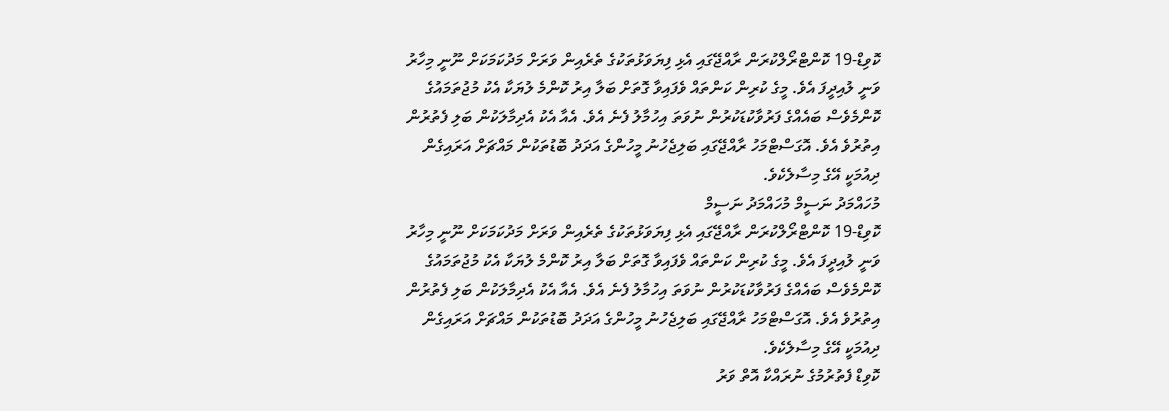ކޮވިޑް-19 ކޮންޓްރޯލްކުރަން ރާއްޖޭގައި އެޅި ފިޔަވަޅުތަކުގެ ތެރެއިން ވަރަށް މަދުކަމަކަށް ނޫނީ މިހާރު ވަނީ ލުއިދީފަ އެވެ. މީގެ ކުރިން ކަންތައް ވެފައިވާ ގޮތަށް ބަލާ އިރު ކޮންމެ ލުޔަކާ އެކު މުޖުތަމައުގެ ކޮންމެވެސް ބައެއްގެ ފަރުވާކުޑަކުރުން ނުވަތަ އިހުމާލު ފެނެ އެވެ. އެއާ އެކު އެދިމާލަކުން ބަލި ފެތުރުން އިތުރުވެ އެވެ. އޮގަސްޓްމަހު ރާއްޖޭގައި ބަލިޖެހުނު މީހުންގެ އަދަދު ބޮޑުތަކުން މައްޗަށް އަރައިގެން ދިއުމަކީ އޭގެ މިސާލެކެވެ.
މުހައްމަދު ނަސީމް މުހައްމަދު ނަސީމް
ކޮވިޑް-19 ކޮންޓްރޯލްކުރަން ރާއްޖޭގައި އެޅި ފިޔަވަޅުތަކުގެ ތެރެއިން ވަރަށް މަދުކަމަކަށް ނޫނީ މިހާރު ވަނީ ލުއިދީފަ އެވެ. މީގެ ކުރިން ކަންތައް ވެފައިވާ ގޮތަށް ބަލާ އިރު ކޮންމެ ލުޔަކާ އެކު މުޖުތަމައުގެ ކޮންމެވެސް ބައެއްގެ ފަރުވާކުޑަކުރުން ނުވަތަ އިހުމާލު ފެނެ އެވެ. އެއާ އެކު އެދިމާލަކުން ބަލި ފެތުރުން އިތުރުވެ އެވެ. އޮގަސްޓްމަހު ރާއްޖޭގައި ބަލިޖެހުނު މީހުންގެ އަދަދު ބޮޑުތަކުން މައްޗަށް އަރައިގެން ދިއުމަކީ އޭގެ މިސާލެކެވެ.
ކޮވިޑް ފެތުރުމުގެ ނުރައްކާ އޮތް ވަރު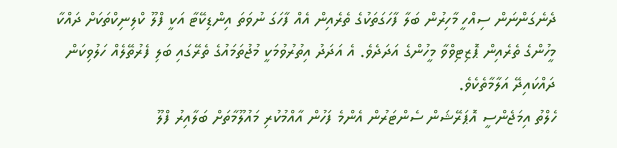ދެނެގަންނަން ސިއްހީ މާހިރުން ބަލާ ފާހަގަތަކުގެ ތެރެއިން އެއް ފާހަގަ ނުވަތަ އިންޑިކޭޓާ އަކީ ފްލޫ ކްލިނިކްތަކަށް ދައްކާ މީހުންގެ ތެރެއިން ޕޮޒިޓިވްވާ މީހުންގެ އަދަދެވެ. އެ އަދަދު އިތުރުވުމަކީ މުޖުތަމައުގެ ތެރޭގައި ބަލި ފެރުތޭލެއް ހަލުވިކަން ދައްކައިދޭ އަލާމާތެކެވެ.
ހެލްތު އިމަޖެންސީ އޮޕަރޭޝަން ސެންޓަރުން އެންމެ ފަހުން އާއްމުކުރި މައުލޫމާތަށް ބަލާއިރު ފްލޫ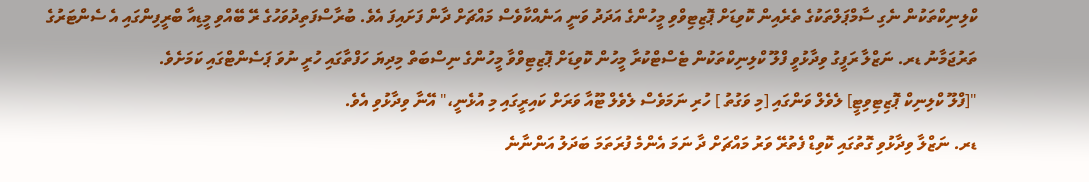ކްލިނިކްތަކުން ނެގި ސާމްޕަލްތަކުގެ ތެރެއިން ކޮވިޑަށް ޕޮޒިޓިވްވި މީހުންގެ އަދަދު ވަނީ އަނެއްކާވެސް މައްޗަށް ދާން ފަށައިފަ އެވެ. ބުރާސްފަތިދުވަހުގެ ރޭ ބޭއްވި މީޑިއާ ބްރީފިންގައި އެ ސެންޓަރުގެ ތަރުޖަމާނު ޑރ. ނަޒްލާ ރަފީގު ވިދާޅުވީ ފްލޫ ކްލިނިކްތަކުން ޓެސްޓްކުރާ މީހުން ކޮވިޑަށް ޕޮޒިޓިވްވާ މީހުންގެ ނިސްބަތް މިދިޔަ ހަފްތާގައި ހުރީ ނުވަ ޕަސެންޓްގައި ކަމަށެވެ.
"[ފްލޫ ކްލިނިކް ޕޮޒިޓިވިޓީ] ލެވެލް ވަންގައި [މި ވަގުތު ] ހުރި ނަމަވެސް ލެވެލް ޓޫއާ ވަރަށް ކައިރީގައި މި އުޅެނީ،" އޭނާ ވިދާޅުވި އެވެ.
ޑރ. ނަޒްލާ ވިދާޅުވި ގޮތުގައި ކޮވިޑް ފެތުރޭ ވަރު މައްޗަށް ދާ ނަމަ އެންމެ ފުރަތަމަ ބަދަލު އަންނާނެ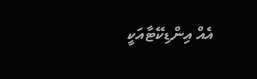އެއް އިންޑިކޭޓާއަކީ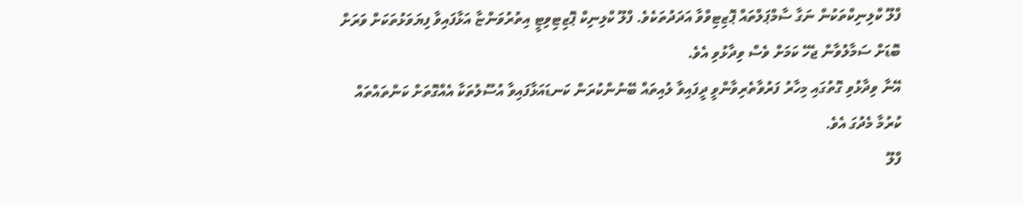ފްލޫ ކްލިނިކްތަކުން ނަގާ ސާމްޕަލްތައް ޕޮޒިޓިވްވާ އަދަދުތަކެވެ. ފްލޫ ކްލިނިކް ޕޮޒިޓިވިޓީ އިތުރުވަންޏާ އަޅާފައިވާ ފިޔަވަޅުތަކަށް ވަރަށް ބޮޑަށް ސަމާލުވާން ޖެހޭ ކަމަށް ވެސް ވިދާޅުވި އެވެ.
އޭނާ ވިދާޅުވި ގޮތުގައި މިހާރު ފަރުވާތެރިވާންވީ ދީފައިވާ ލުއިތައް ބޭނުންކުރަން ކަނޑައަޅާފައިވާ އުސޫލުތަކާ އެއްގޮތަށް ކަންތައްތައް ކުރުމާ މެދުގަ އެވެ.
ފްލޫ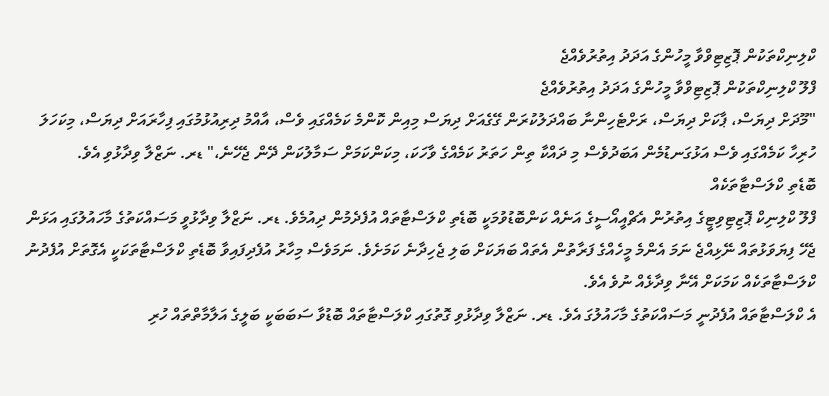ކްލިނިކްތަކުން ޕޮޒިޓިވްވާ މީހުންގެ އަދަދު އިތުރުވެއްޖެ
ފްލޫ ކްލިނިކްތަކުން ޕޮޒިޓިވްވާ މީހުންގެ އަދަދު އިތުރުވެއްޖެ
"މޫދަށް ދިޔަސް، ޕާކަށް ދިޔަސް، ރަށްޓެހިންނާ ބައްދަލުކުރަން ގޭގެއަށް ދިޔަސް މިއިން ކޮންމެ ކަމެއްގައި ވެސް، އާއްމު ދިރިއުޅުމުގައި ފިހާރައަށް ދިޔަސް، މިކަހަލަ ހުރިހާ ކަމެއްގައި ވެސް އަޅުގަނޑުމެން އަބަދުވެސް މި ދައްކާ ތިން ހަތަރު ކަމެއްގެ ވާހަކަ، މިކަންކަމަށް ސަމާލުކަން ދޭން ޖެހޭނެ،" ޑރ. ނަޒްލާ ވިދާޅުވި އެވެ.
ބޮޑެތި ކްލަސްޓާތަކެއް
ފްލޫ ކްލިނިކް ޕޮޒިޓިވިޓީގެ އިތުރުން އެޗްއީއޯސީގެ އަނެއް ކަންބޮޑުވުމަކީ ބޮޑެތި ކްލަސްޓާތައް އުފެދެމުން ދިއުމެވެ. ޑރ. ނަޒްލާ ވިދާޅުވީ މަސައްކަތުގެ މާހައުލުގައި އަޅަން ޖެހޭ ފިޔަވަޅުތައް ނޭޅިއްޖެ ނަމަ އެންމެ މީހެއްގެ ފަރާތުން އެތައް ބަޔަކަށް ބަލި ޖެހިދާނެ ކަމަށެވެ. ނަމަވެސް މިހާރު އުފެދިފައިވާ ބޮޑެތި ކްލަސްޓާތަކަކީ އެގޮތަށް އުފެދުނު ކްލަސްޓާތަކެއް ކަމަކަށް އޭނާ ވިދާޅެއް ނުވެ އެވެ.
އެ ކްލަސްޓާތައް އުފެދުނީ މަސައްކަތުގެ މާހައުލުގަ އެވެ. ޑރ. ނަޒްލާ ވިދާޅުވި ގޮތުގައި ކްލަސްޓާތައް ބޮޑުވާ ސަބަބަކީ ބަލީގެ އަލާމާތްތައް ހުރި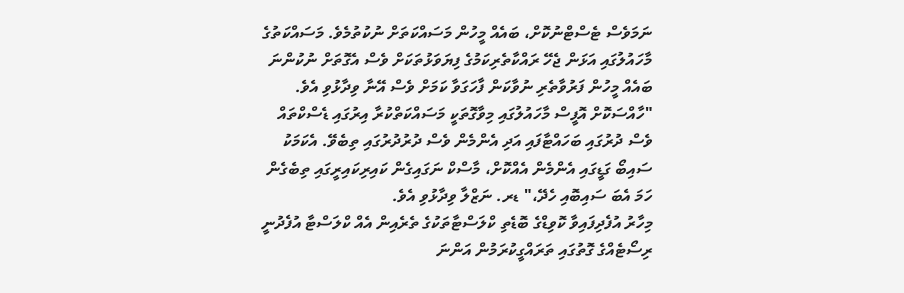ނަމަވެސް ޓެސްޓްނުކޮށް، ބައެއް މީހުން މަސައްކަތަށް ނުކުތުމެވެ. މަސައްކަތުގެ މާހައުލުގައި އަޅަން ޖެހޭ ރައްކާތެރިކަމުގެ ފިޔަވަޅުތަކަށް ވެސް އެގޮތަށް ނުކުންނަ ބައެއް މީހުން ފަރުވާތެރި ނުވާކަން ފާހަގަވާ ކަމަށް ވެސް އޭނާ ވިދާޅުވި އެވެ.
"ހާއްސަކޮށް އޮފީސް މާހައުލުގައި މިވާގޮތަކީ މަސައްކަތްކުރާ އިރުގައި ޑެސްކްތައް ވެސް ދުރުގައި ބަހައްޓާފައި އަދި އެންމެން ވެސް ދުރުދުރުގައި ތިބެވޭ. އެކަމަކު ސައިބޯ ގަޑީގައި އެންމެން އެއްކޮށް، މާސްކް ނަގައިގެން ކައިރިކައިރީގައި ތިބެގެން ހަމަ އެބަ ސައިބޮއި ހެދޭ،" ޑރ. ނަޒްލާ ވިދާޅުވި އެވެ.
މިހާރު އުފެދިފައިވާ ކޮވިޑްގެ ބޮޑެތި ކްލަސްޓާތަކުގެ ތެރެއިން އެއް ކްލަސްޓާ އުފެދުނީ ރިސޯޓެއްގެ ގޮތުގައި ތަރައްގީކުރަމުން އަންނަ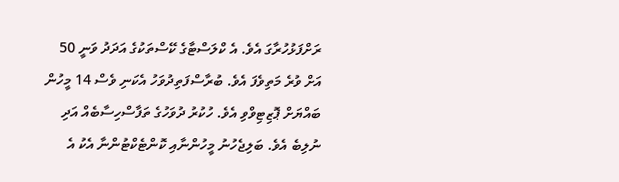ރަށްފަޅުހުރާގަ އެވެ. އެ ކްލަސްޓާގެ ކޭސްތަކުގެ އަދަދު ވަނީ 50 އަށް ވުރެ މަތިވެފަ އެވެ. ބުރާސްފަތިދުވަހު އެކަނި ވެސް 14 މީހުން ބައްޔަށް ޕޮޒިޓިވްވި އެވެ. ހުކުރު ދުވަހުގެ ތަފާސްހިސާބެއް އަދި ނުލިބެ އެވެ. ބަލިޖެހުނު މީހުންނާއި ކޮންޓެކްޓުންނާ އެކު އެ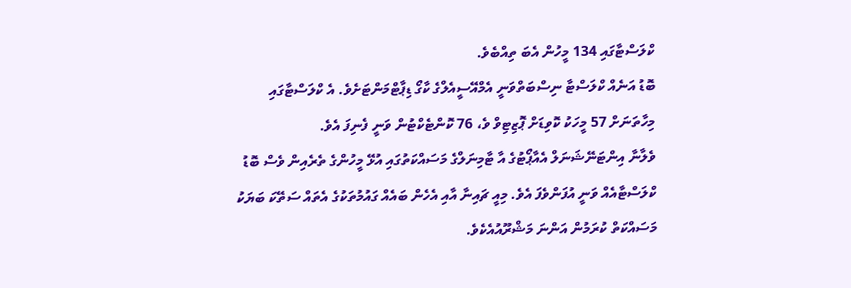ކްލަސްޓާގައި 134 މީހުން އެބަ ތިއްބެވެ.
ބޮޑު އަނެއް ކްލަސްޓާ ނިސްބަތްވަނީ އެމްއޭސީއެލްގެ ކާގޯ ޑިޕާޓްމަންޓަށެވެ. އެ ކްލަސްޓާގައި މިހާތަނަށް 57 މީހަކު ކޮވިޑަށް ޕޮޒިޓިވް ވެ، 76 ކޮންޓެކްޓުން ވަނީ ފެނިފަ އެވެ.
ވެލާނާ އިންޓަނޭޝަނަލް އެއާޕޯޓުގެ އާ ޓާމިނަލްގެ މަސައްކަތުގައި އުޅޭ މީހުންގެ ތެރެއިން ވެސް ބޮޑު ކްލަސްޓާއެއް ވަނީ އުފަންވެފަ އެވެ. މިއީ ޗައިނާ އާއި އެހެން ބައެއް ގައުމުތަކުގެ އެތައް ސަތޭކަ ބަޔަކު މަސައްކަތް ކުރަމުން އަންނަ މަޝްރޫއުއެކެވެ.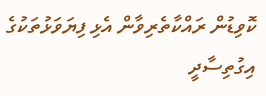ކޮވިޑުން ރައްކާތެރިވާން އެޅި ފިޔަވަޅުތަކުގެ އިގުތިސާދީ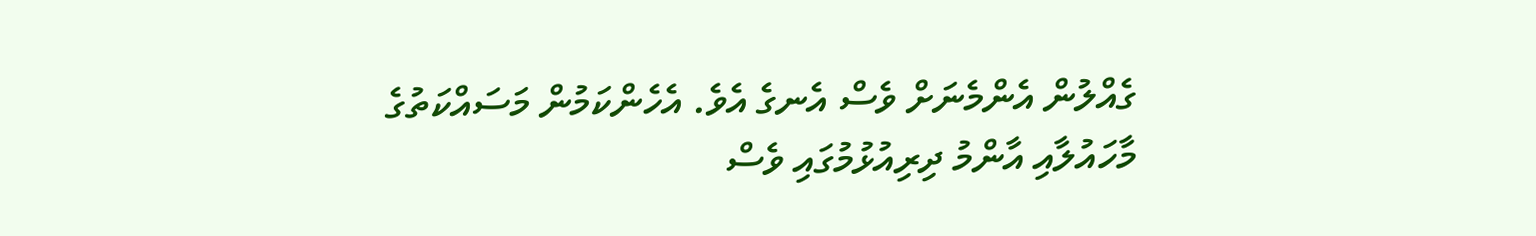ގެއްލުން އެންމެނަށް ވެސް އެނގެ އެވެ. އެހެންކަމުން މަސައްކަތުގެ މާހައުލާއި އާންމު ދިރިއުޅުމުގައި ވެސް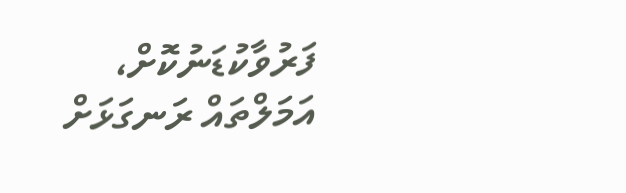ފަރުވާކުޑަނުކޮށް، އަމަލްތައް ރަނގަޅަށް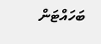ބަހައްޓަން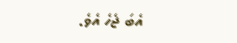އެބަ ޖެހެ އެވެ.